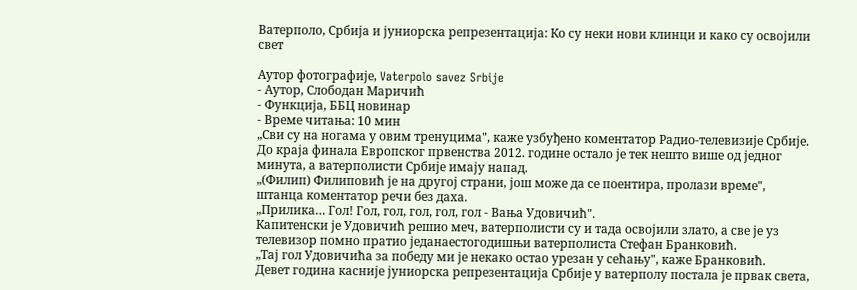Ватерполо, Србија и јуниорска репрезентација: Ко су неки нови клинци и како су освојили свет

Аутор фотографије, Vaterpolo savez Srbije
- Аутор, Слободан Маричић
- Функција, ББЦ новинар
- Време читања: 10 мин
„Сви су на ногама у овим тренуцима", каже узбуђено коментатор Радио-телевизије Србије.
До краја финала Европског првенства 2012. године остало је тек нешто више од једног минута, а ватерполисти Србије имају напад.
„(Филип) Филиповић је на другој страни, још може да се поентира, пролази време", штанца коментатор речи без даха.
„Прилика… Гол! Гол, гол, гол, гол, гол - Вања Удовичић".
Капитенски је Удовичић решио меч, ватерполисти су и тада освојили злато, а све је уз телевизор помно пратио једанаестогодишњи ватерполиста Стефан Бранковић.
„Тај гол Удовичића за победу ми је некако остао урезан у сећању", каже Бранковић.
Девет година касније јуниорска репрезентација Србије у ватерполу постала је првак света,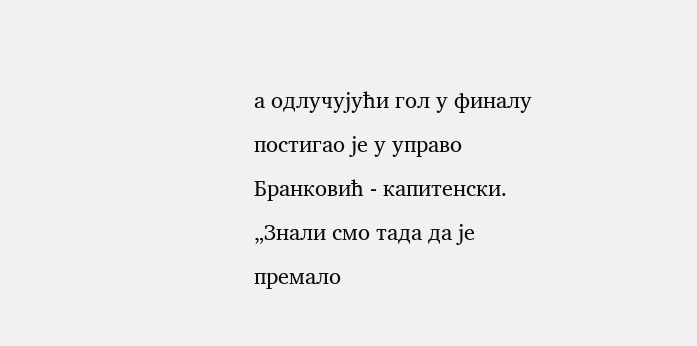а одлучујући гол у финалу постигао је у управо Бранковић - капитенски.
„Знали смо тада да је премало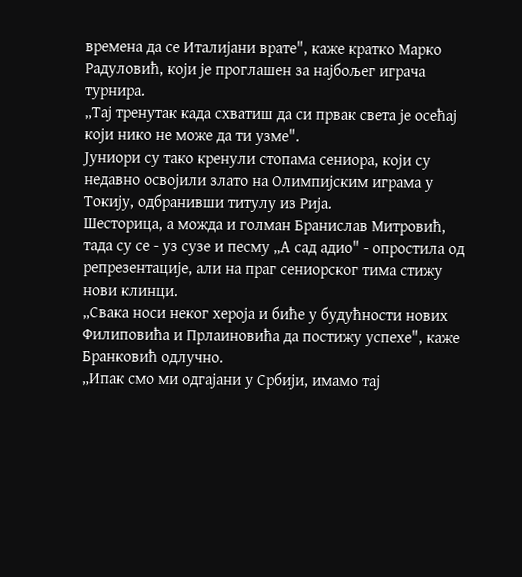времена да се Италијани врате", каже кратко Марко Радуловић, који је проглашен за најбољег играча турнира.
„Тај тренутак када схватиш да си првак света је осећај који нико не може да ти узме".
Јуниори су тако кренули стопама сениора, који су недавно освојили злато на Олимпијским играма у Токију, одбранивши титулу из Рија.
Шесторица, а можда и голман Бранислав Митровић, тада су се - уз сузе и песму „А сад адио" - опростила од репрезентације, али на праг сениорског тима стижу нови клинци.
„Свака носи неког хероја и биће у будућности нових Филиповића и Прлаиновића да постижу успехе", каже Бранковић одлучно.
„Ипак смо ми одгајани у Србији, имамо тај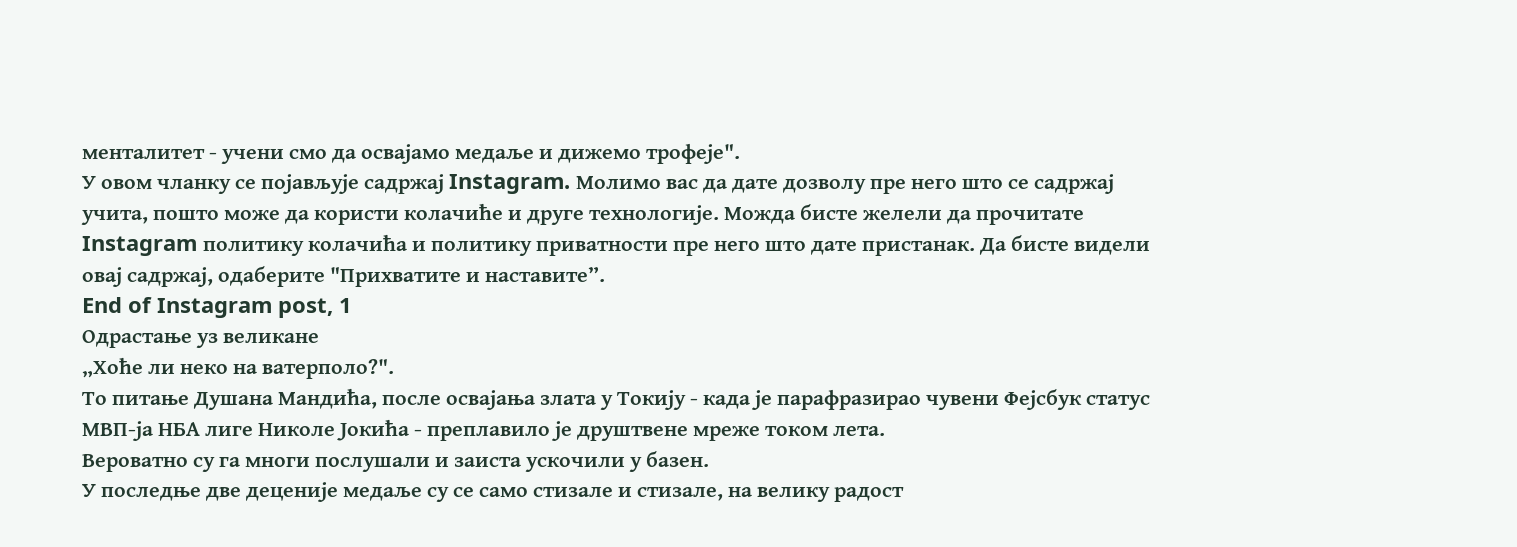менталитет - учени смо да освајамо медаље и дижемо трофеје".
У овом чланку се појављује садржај Instagram. Молимо вас да дате дозволу пре него што се садржај учита, пошто може да користи колачиће и друге технологије. Можда бисте желели да прочитате Instagram политику колачића и политику приватности пре него што дате пристанак. Да бисте видели овај садржај, одаберите "Прихватите и наставите”.
End of Instagram post, 1
Одрастање уз великане
„Хоће ли неко на ватерполо?".
То питање Душана Мандића, после освајања злата у Токију - када је парафразирао чувени Фејсбук статус МВП-ја НБА лиге Николе Јокића - преплавило је друштвене мреже током лета.
Вероватно су га многи послушали и заиста ускочили у базен.
У последње две деценије медаље су се само стизале и стизале, на велику радост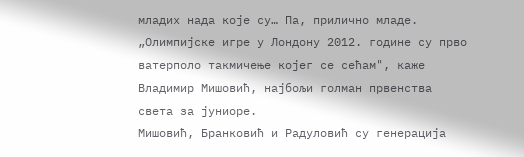младих нада које су… Па, прилично младе.
„Олимпијске игре у Лондону 2012. године су прво ватерполо такмичење којег се сећам", каже Владимир Мишовић, најбољи голман првенства света за јуниоре.
Мишовић, Бранковић и Радуловић су генерација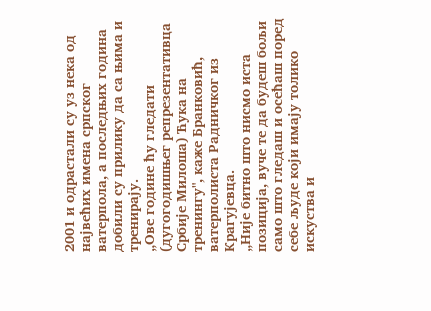2001 и одрастали су уз нека од највећих имена српског ватерпола, а последњих година добили су прилику да са њима и тренирају.
„Ове године ћу гледати (дугогодишњег репрезентативца Србије Милоша) Ћука на тренингу", каже Бранковић, ватерполиста Радничког из Крагујевца.
„Није битно што нисмо иста позиција, вуче те да будеш бољи само што гледаш и осећаш поред себе људе који имају толико искуства и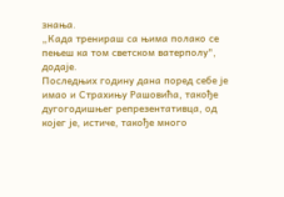знања.
„Када тренираш са њима полако се пењеш ка том светском ватерполу", додаје.
Последњих годину дана поред себе је имао и Страхињу Рашовића, такође дугогодишњег репрезентативца, од којег је, истиче, такође много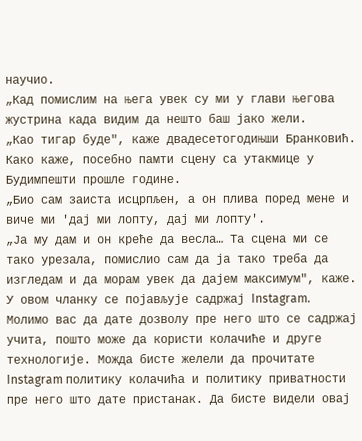научио.
„Кад помислим на њега увек су ми у глави његова жустрина када видим да нешто баш јако жели.
„Као тигар буде", каже двадесетогодињши Бранковић.
Како каже, посебно памти сцену са утакмице у Будимпешти прошле године.
„Био сам заиста исцрпљен, а он плива поред мене и виче ми 'дај ми лопту, дај ми лопту'.
„Ја му дам и он креће да весла… Та сцена ми се тако урезала, помислио сам да ја тако треба да изгледам и да морам увек да дајем максимум", каже.
У овом чланку се појављује садржај Instagram. Молимо вас да дате дозволу пре него што се садржај учита, пошто може да користи колачиће и друге технологије. Можда бисте желели да прочитате Instagram политику колачића и политику приватности пре него што дате пристанак. Да бисте видели овај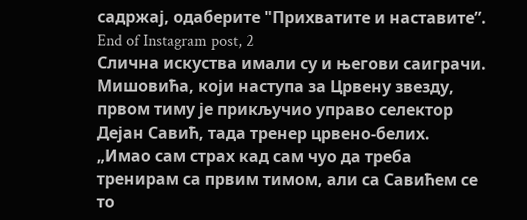садржај, одаберите "Прихватите и наставите”.
End of Instagram post, 2
Слична искуства имали су и његови саиграчи.
Мишовића, који наступа за Црвену звезду, првом тиму је прикључио управо селектор Дејан Савић, тада тренер црвено-белих.
„Имао сам страх кад сам чуо да треба тренирам са првим тимом, али са Савићем се то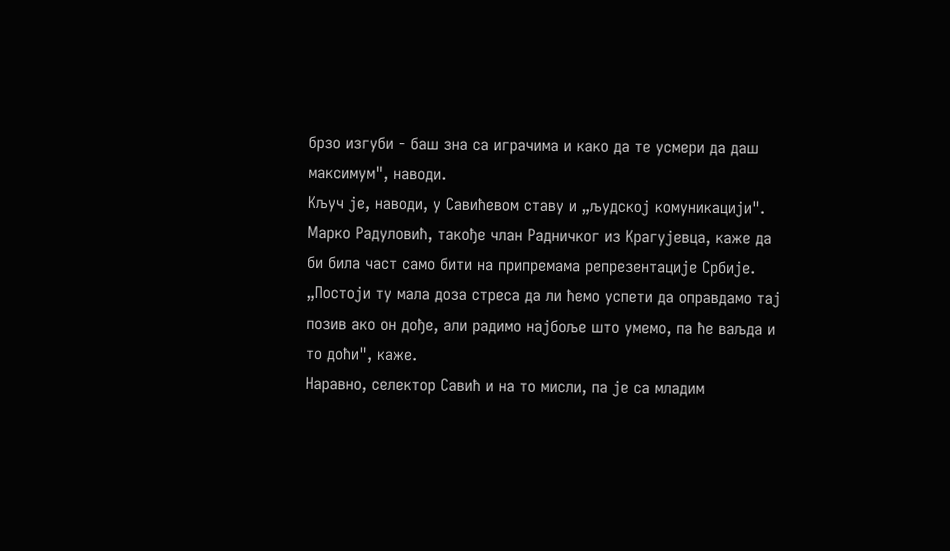брзо изгуби - баш зна са играчима и како да те усмери да даш максимум", наводи.
Кључ је, наводи, у Савићевом ставу и „људској комуникацији".
Марко Радуловић, такође члан Радничког из Крагујевца, каже да би била част само бити на припремама репрезентације Србије.
„Постоји ту мала доза стреса да ли ћемо успети да оправдамо тај позив ако он дође, али радимо најбоље што умемо, па ће ваљда и то доћи", каже.
Наравно, селектор Савић и на то мисли, па је са младим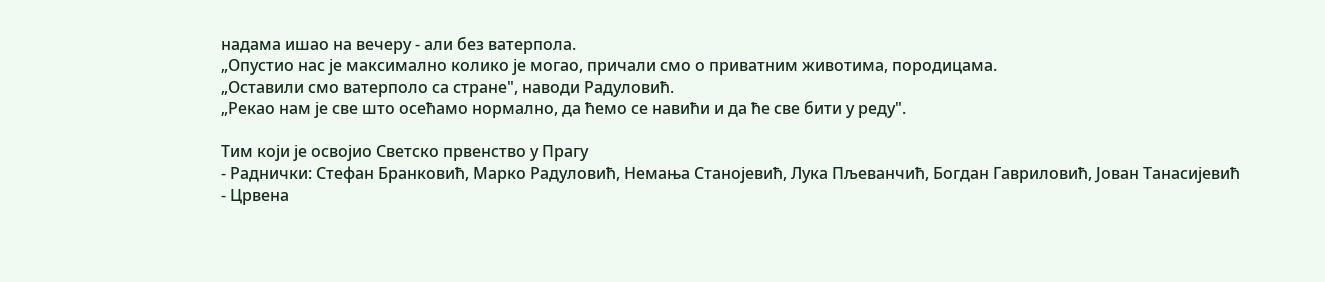надама ишао на вечеру - али без ватерпола.
„Опустио нас је максимално колико је могао, причали смо о приватним животима, породицама.
„Оставили смо ватерполо са стране", наводи Радуловић.
„Рекао нам је све што осећамо нормално, да ћемо се навићи и да ће све бити у реду".

Тим који је освојио Светско првенство у Прагу
- Раднички: Стефан Бранковић, Марко Радуловић, Немања Станојевић, Лука Пљеванчић, Богдан Гавриловић, Јован Танасијевић
- Црвена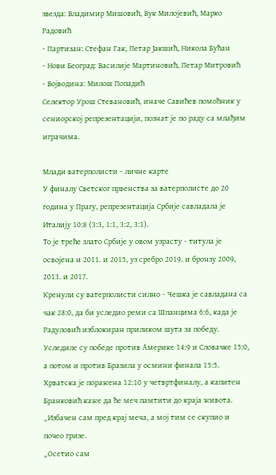звезда: Владимир Мишовић, Вук Милојевић, Марко Радовић
- Партизан: Стефан Гак, Петар Јакшић, Никола Бућан
- Нови Београд: Василије Мартиновић, Петар Митровић
- Војводина: Милош Попадић
Селектор Урош Стевановић, иначе Савићев помоћник у сениорској репрезентацији, познат је по раду са млађим играчима.

Млади ватерполисти - личне карте
У финалу Светског првенства за ватерполисте до 20 година у Прагу, репрезентација Србије савладала је Италију 10:8 (3:3, 1:1, 3:2, 3:1).
То је треће злато Србије у овом узрасту - титула је освојена и 2011. и 2015, уз сребро 2019. и бронзу 2009, 2013. и 2017.
Кренули су ватерполисти силно - Чешка је савладана са чак 28:0, да би уследио реми са Шпанцима 6:6, када је Радуловић изблокиран приликом шута за победу.
Уследиле су победе против Америке 14:9 и Словачке 15:0, а потом и против Бразила у осмини финала 15:5.
Хрватска је поражена 12:10 у четвртфиналу, а капитен Бранковић каже да ће меч памтити до краја живота.
„Избачен сам пред крај меча, а мој тим се скупио и почео гризе.
„Осетио сам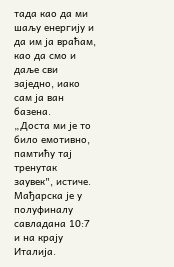тада као да ми шаљу енергију и да им ја враћам, као да смо и даље сви заједно, иако сам ја ван базена.
„Доста ми је то било емотивно, памтићу тај тренутак заувек", истиче.
Мађарска је у полуфиналу савладана 10:7 и на крају Италија.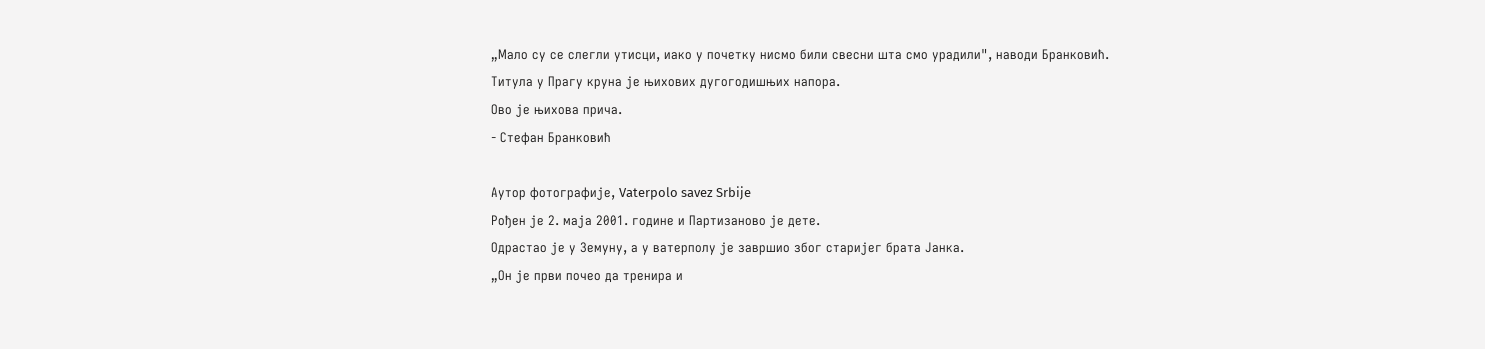„Мало су се слегли утисци, иако у почетку нисмо били свесни шта смо урадили", наводи Бранковић.
Титула у Прагу круна је њихових дугогодишњих напора.
Ово је њихова прича.
- Стефан Бранковић

Аутор фотографије, Vaterpolo savez Srbije
Рођен је 2. маја 2001. године и Партизаново је дете.
Одрастао је у Земуну, а у ватерполу је завршио због старијег брата Јанка.
„Он је први почео да тренира и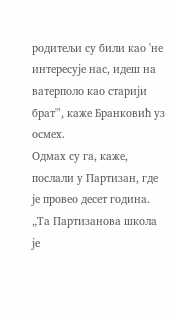родитељи су били као 'не интересује нас, идеш на ватерполо као старији брат'", каже Бранковић уз осмех.
Одмах су га, каже, послали у Партизан, где је провео десет година.
„Та Партизанова школа је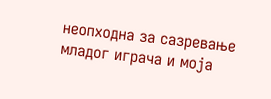неопходна за сазревање младог играча и моја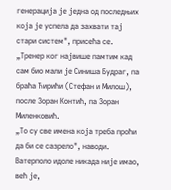генерација је једна од последњих која је успела да захвати тај стари систем", присећа се.
„Тренер ког највише памтим кад сам био мали је Синиша Будраг, па браћа Ћирићи (Стефан и Милош), после Зоран Контић, па Зоран Миленковић.
„То су све имена која треба проћи да би се сазрело", наводи.
Ватерполо идоле никада није имао, већ је,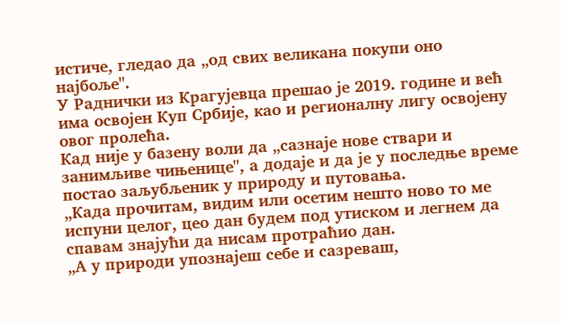истиче, гледао да „од свих великана покупи оно најбоље".
У Раднички из Крагујевца прешао је 2019. године и већ има освојен Куп Србије, као и регионалну лигу освојену овог пролећа.
Кад није у базену воли да „сазнаје нове ствари и занимљиве чињенице", а додаје и да је у последње време постао заљубљеник у природу и путовања.
„Када прочитам, видим или осетим нешто ново то ме испуни целог, цео дан будем под утиском и легнем да спавам знајући да нисам протраћио дан.
„А у природи упознајеш себе и сазреваш,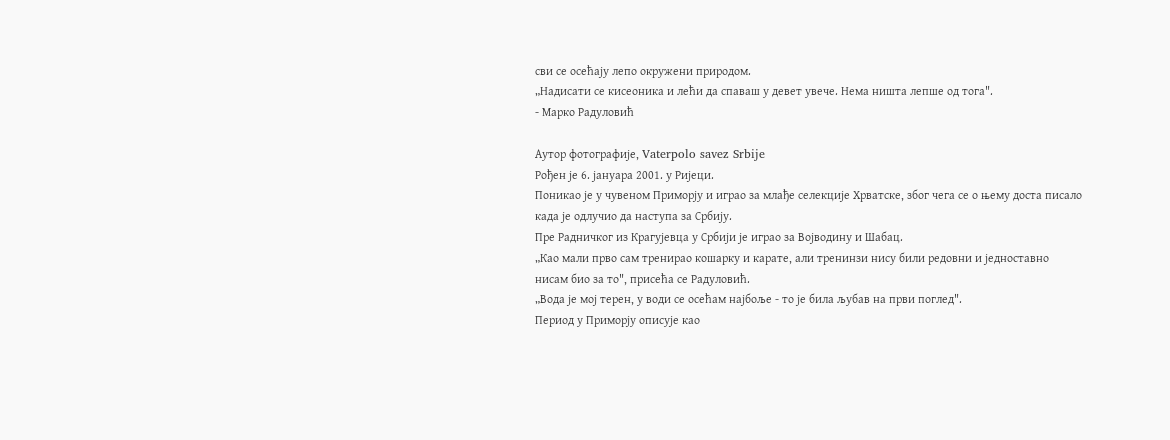сви се осећају лепо окружени природом.
„Надисати се кисеоника и лећи да спаваш у девет увече. Нема ништа лепше од тога".
- Марко Радуловић

Аутор фотографије, Vaterpolo savez Srbije
Рођен је 6. јануара 2001. у Ријеци.
Поникао је у чувеном Приморју и играо за млађе селекције Хрватске, због чега се о њему доста писало када је одлучио да наступа за Србију.
Пре Радничког из Крагујевца у Србији је играо за Војводину и Шабац.
„Као мали прво сам тренирао кошарку и карате, али тренинзи нису били редовни и једноставно нисам био за то", присећа се Радуловић.
„Вода је мој терен, у води се осећам најбоље - то је била љубав на први поглед".
Период у Приморју описује као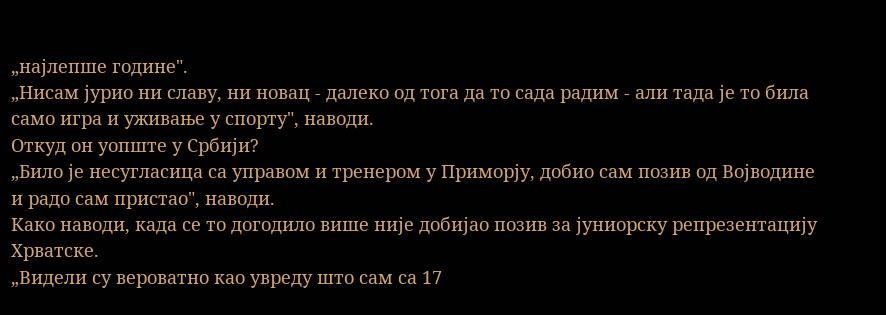„најлепше године".
„Нисам јурио ни славу, ни новац - далеко од тога да то сада радим - али тада је то била само игра и уживање у спорту", наводи.
Откуд он уопште у Србији?
„Било је несугласица са управом и тренером у Приморју, добио сам позив од Војводине и радо сам пристао", наводи.
Како наводи, када се то догодило више није добијао позив за јуниорску репрезентацију Хрватске.
„Видели су вероватно као увреду што сам са 17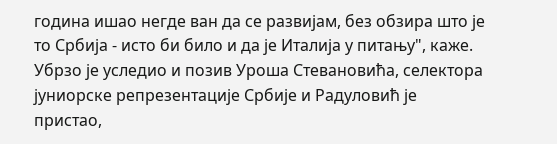година ишао негде ван да се развијам, без обзира што је то Србија - исто би било и да је Италија у питању", каже.
Убрзо је уследио и позив Уроша Стевановића, селектора јуниорске репрезентације Србије и Радуловић је пристао,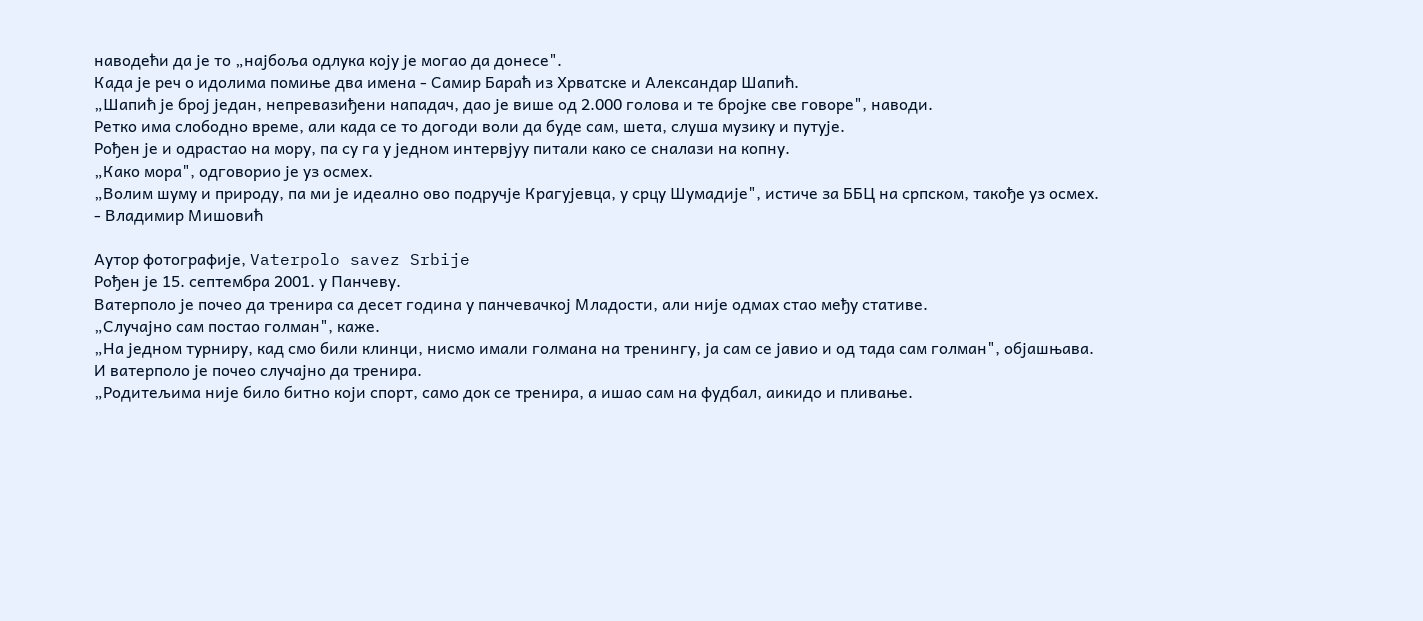наводећи да је то „најбоља одлука коју је могао да донесе".
Када је реч о идолима помиње два имена - Самир Бараћ из Хрватске и Александар Шапић.
„Шапић је број један, непревазиђени нападач, дао је више од 2.000 голова и те бројке све говоре", наводи.
Ретко има слободно време, али када се то догоди воли да буде сам, шета, слуша музику и путује.
Рођен је и одрастао на мору, па су га у једном интервјуу питали како се сналази на копну.
„Како мора", одговорио је уз осмех.
„Волим шуму и природу, па ми је идеално ово подручје Крагујевца, у срцу Шумадије", истиче за ББЦ на српском, такође уз осмех.
- Владимир Мишовић

Аутор фотографије, Vaterpolo savez Srbije
Рођен је 15. септембра 2001. у Панчеву.
Ватерполо је почео да тренира са десет година у панчевачкој Младости, али није одмах стао међу стативе.
„Случајно сам постао голман", каже.
„На једном турниру, кад смо били клинци, нисмо имали голмана на тренингу, ја сам се јавио и од тада сам голман", објашњава.
И ватерполо је почео случајно да тренира.
„Родитељима није било битно који спорт, само док се тренира, а ишао сам на фудбал, аикидо и пливање.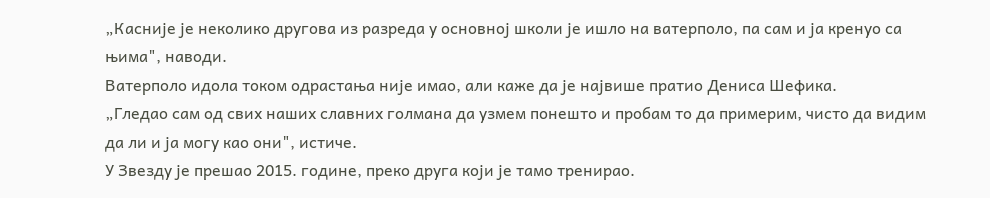„Касније је неколико другова из разреда у основној школи је ишло на ватерполо, па сам и ја кренуо са њима", наводи.
Ватерполо идола током одрастања није имао, али каже да је највише пратио Дениса Шефика.
„Гледао сам од свих наших славних голмана да узмем понешто и пробам то да примерим, чисто да видим да ли и ја могу као они", истиче.
У Звезду је прешао 2015. године, преко друга који је тамо тренирао.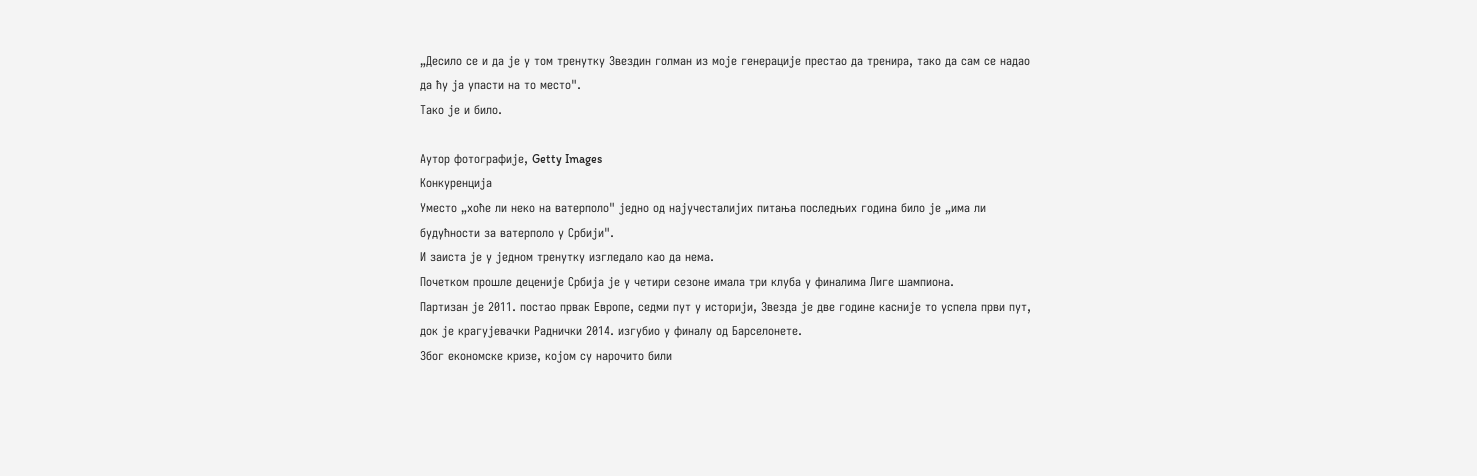„Десило се и да је у том тренутку Звездин голман из моје генерације престао да тренира, тако да сам се надао да ћу ја упасти на то место".
Тако је и било.

Аутор фотографије, Getty Images
Конкуренција
Уместо „хоће ли неко на ватерполо" једно од најучесталијих питања последњих година било је „има ли будућности за ватерполо у Србији".
И заиста је у једном тренутку изгледало као да нема.
Почетком прошле деценије Србија је у четири сезоне имала три клуба у финалима Лиге шампиона.
Партизан је 2011. постао првак Европе, седми пут у историји, Звезда је две године касније то успела први пут, док је крагујевачки Раднички 2014. изгубио у финалу од Барселонете.
Због економске кризе, којом су нарочито били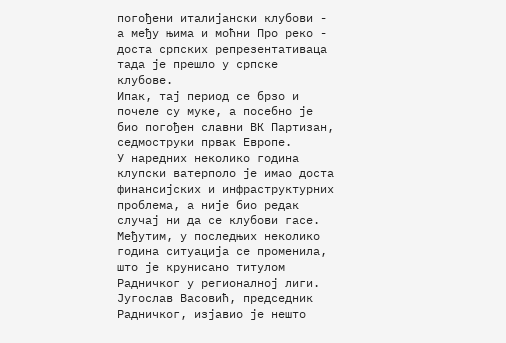погођени италијански клубови - а међу њима и моћни Про реко - доста српских репрезентативаца тада је прешло у српске клубове.
Ипак, тај период се брзо и почеле су муке, а посебно је био погођен славни ВК Партизан, седмоструки првак Европе.
У наредних неколико година клупски ватерполо је имао доста финансијских и инфраструктурних проблема, а није био редак случај ни да се клубови гасе.
Међутим, у последњих неколико година ситуација се променила, што је крунисано титулом Радничког у регионалној лиги.
Југослав Васовић, председник Радничког, изјавио је нешто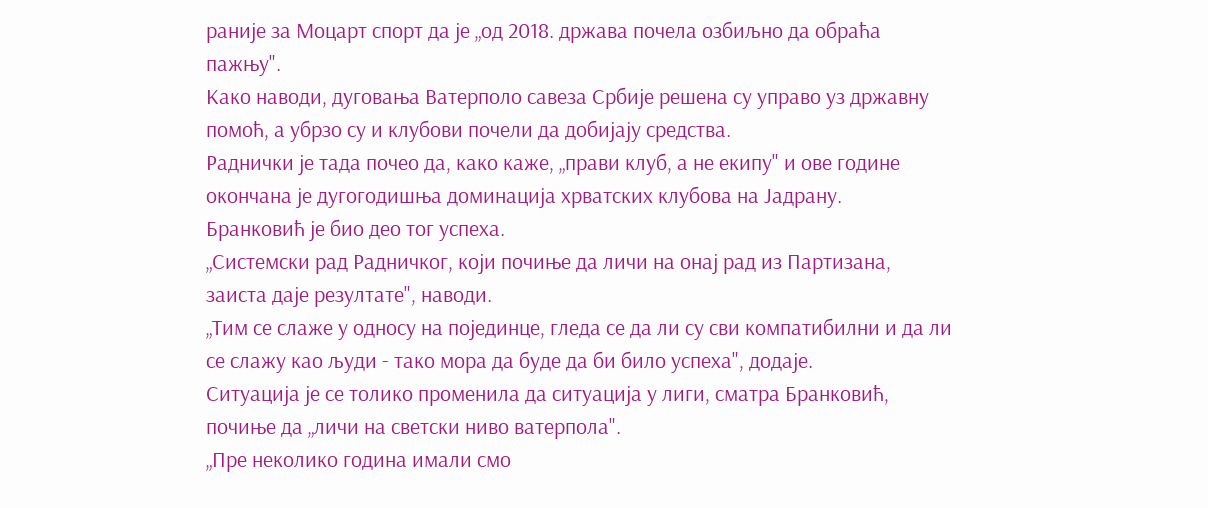раније за Моцарт спорт да је „од 2018. држава почела озбиљно да обраћа пажњу".
Како наводи, дуговања Ватерполо савеза Србије решена су управо уз државну помоћ, а убрзо су и клубови почели да добијају средства.
Раднички је тада почео да, како каже, „прави клуб, а не екипу" и ове године окончана је дугогодишња доминација хрватских клубова на Јадрану.
Бранковић је био део тог успеха.
„Системски рад Радничког, који почиње да личи на онај рад из Партизана, заиста даје резултате", наводи.
„Тим се слаже у односу на појединце, гледа се да ли су сви компатибилни и да ли се слажу као људи - тако мора да буде да би било успеха", додаје.
Ситуација је се толико променила да ситуација у лиги, сматра Бранковић, почиње да „личи на светски ниво ватерпола".
„Пре неколико година имали смо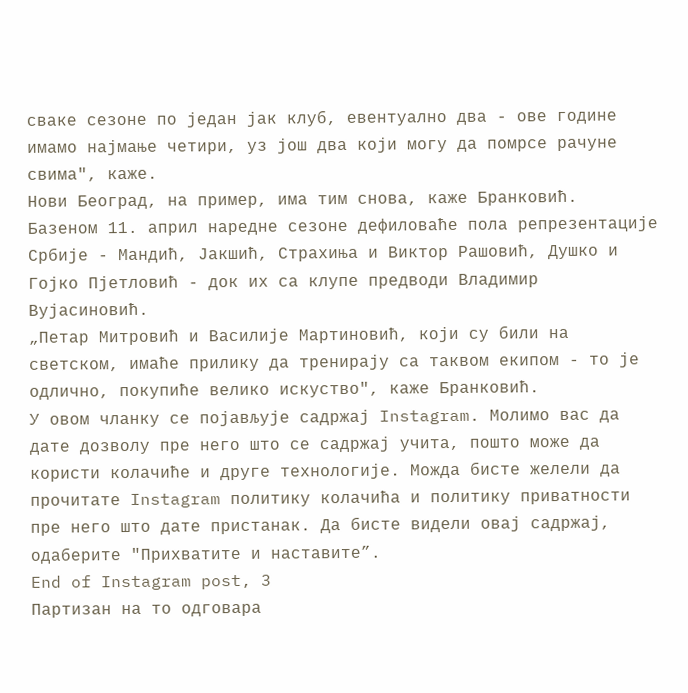сваке сезоне по један јак клуб, евентуално два - ове године имамо најмање четири, уз још два који могу да помрсе рачуне свима", каже.
Нови Београд, на пример, има тим снова, каже Бранковић.
Базеном 11. април наредне сезоне дефиловаће пола репрезентације Србије - Мандић, Јакшић, Страхиња и Виктор Рашовић, Душко и Гојко Пјетловић - док их са клупе предводи Владимир Вујасиновић.
„Петар Митровић и Василије Мартиновић, који су били на светском, имаће прилику да тренирају са таквом екипом - то је одлично, покупиће велико искуство", каже Бранковић.
У овом чланку се појављује садржај Instagram. Молимо вас да дате дозволу пре него што се садржај учита, пошто може да користи колачиће и друге технологије. Можда бисте желели да прочитате Instagram политику колачића и политику приватности пре него што дате пристанак. Да бисте видели овај садржај, одаберите "Прихватите и наставите”.
End of Instagram post, 3
Партизан на то одговара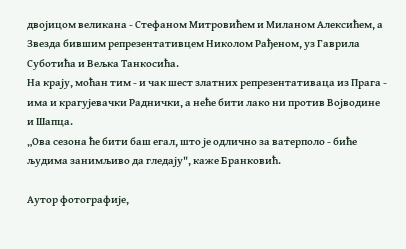двојицом великана - Стефаном Митровићем и Миланом Алексићем, а Звезда бившим репрезентативцем Николом Рађеном, уз Гаврила Суботића и Вељка Танкосића.
На крају, моћан тим - и чак шест златних репрезентативаца из Прага - има и крагујевачки Раднички, а неће бити лако ни против Војводине и Шапца.
„Ова сезона ће бити баш егал, што је одлично за ватерполо - биће људима занимљиво да гледају", каже Бранковић.

Аутор фотографије,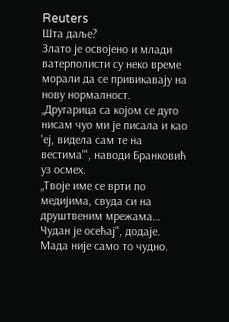Reuters
Шта даље?
Злато је освојено и млади ватерполисти су неко време морали да се привикавају на нову нормалност.
„Другарица са којом се дуго нисам чуо ми је писала и као 'еј, видела сам те на вестима'", наводи Бранковић уз осмех.
„Твоје име се врти по медијима, свуда си на друштвеним мрежама… Чудан је осећај", додаје.
Мада није само то чудно.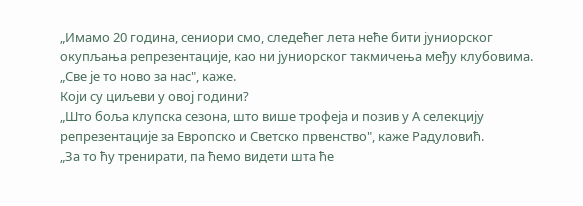„Имамо 20 година, сениори смо, следећег лета неће бити јуниорског окупљања репрезентације, као ни јуниорског такмичења међу клубовима.
„Све је то ново за нас", каже.
Који су циљеви у овој години?
„Што боља клупска сезона, што више трофеја и позив у А селекцију репрезентације за Европско и Светско првенство", каже Радуловић.
„За то ћу тренирати, па ћемо видети шта ће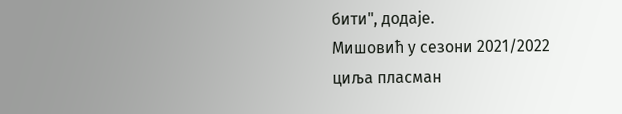бити", додаје.
Мишовић у сезони 2021/2022 циља пласман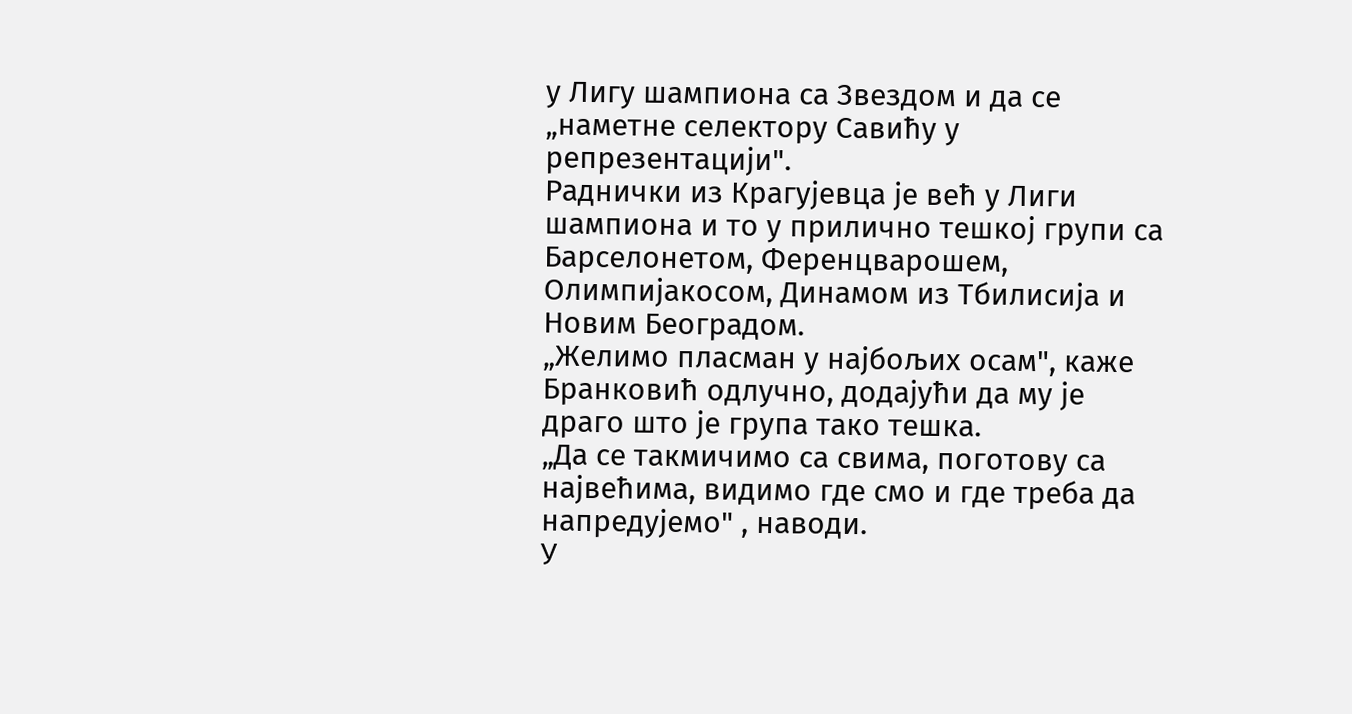у Лигу шампиона са Звездом и да се „наметне селектору Савићу у репрезентацији".
Раднички из Крагујевца је већ у Лиги шампиона и то у прилично тешкој групи са Барселонетом, Ференцварошем, Олимпијакосом, Динамом из Тбилисија и Новим Београдом.
„Желимо пласман у најбољих осам", каже Бранковић одлучно, додајући да му је драго што је група тако тешка.
„Да се такмичимо са свима, поготову са највећима, видимо где смо и где треба да напредујемо" , наводи.
У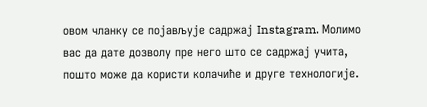овом чланку се појављује садржај Instagram. Молимо вас да дате дозволу пре него што се садржај учита, пошто може да користи колачиће и друге технологије.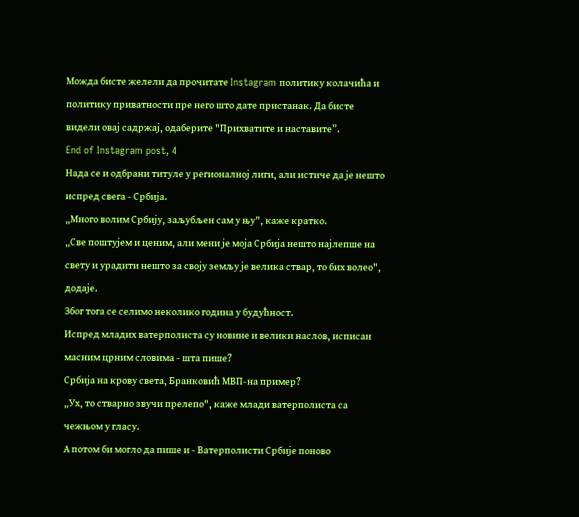Можда бисте желели да прочитате Instagram политику колачића и политику приватности пре него што дате пристанак. Да бисте видели овај садржај, одаберите "Прихватите и наставите”.
End of Instagram post, 4
Нада се и одбрани титуле у регионалној лиги, али истиче да је нешто испред свега - Србија.
„Много волим Србију, заљубљен сам у њу", каже кратко.
„Све поштујем и ценим, али мени је моја Србија нешто најлепше на свету и урадити нешто за своју земљу је велика ствар, то бих волео", додаје.
Због тога се селимо неколико година у будућност.
Испред младих ватерполиста су новине и велики наслов, исписан масним црним словима - шта пише?
Србија на крову света, Бранковић МВП-на пример?
„Ух, то стварно звучи прелепо", каже млади ватерполиста са чежњом у гласу.
А потом би могло да пише и - Ватерполисти Србије поново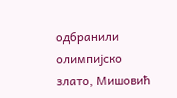одбранили олимпијско злато, Мишовић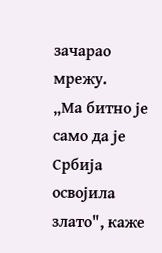зачарао мрежу.
„Ма битно је само да је Србија освојила злато", каже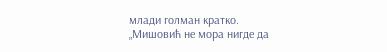млади голман кратко.
„Мишовић не мора нигде да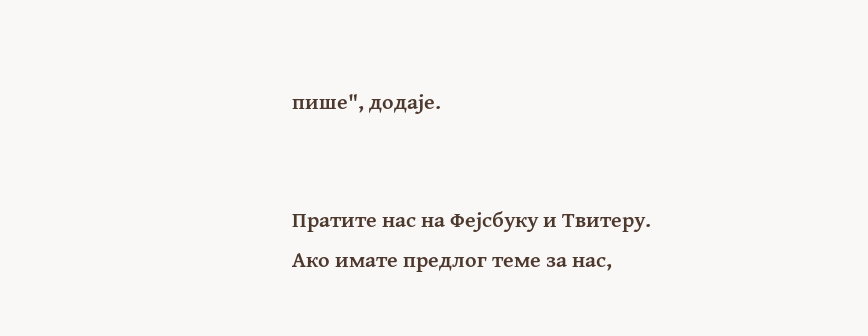пише", додаје.


Пратите нас на Фејсбуку и Твитеру. Ако имате предлог теме за нас,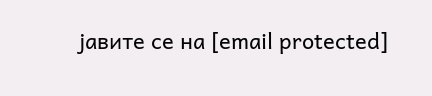јавите се на [email protected]